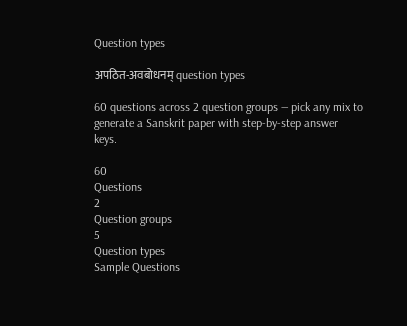Question types

अपठित-अवबोधनम् question types

60 questions across 2 question groups — pick any mix to generate a Sanskrit paper with step-by-step answer keys.

60
Questions
2
Question groups
5
Question types
Sample Questions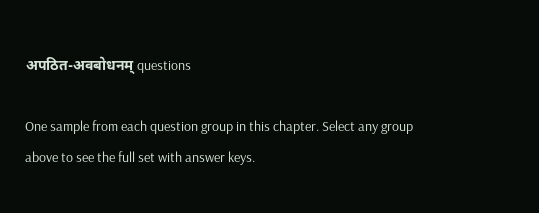अपठित-अवबोधनम् questions

One sample from each question group in this chapter. Select any group above to see the full set with answer keys.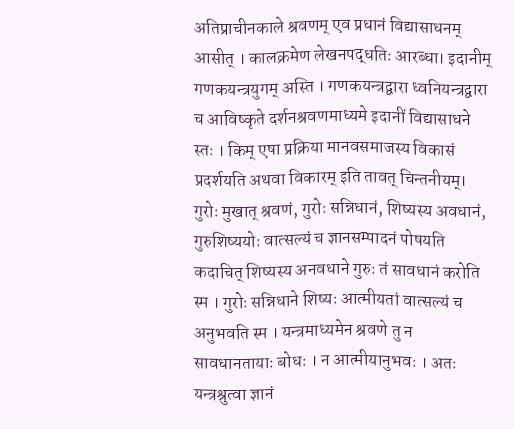अतिप्राचीनकाले श्रवणम् एव प्रधानं विद्यासाधनम् आसीत् । कालक्रमेण लेखनपद्धतिः आरब्धा। इदानीम् गणकयन्त्रयुगम् अस्ति । गणकयन्त्रद्वारा ध्वनियन्त्रद्वारा च आविष्कृते दर्शनश्रवणमाध्यमे इदानीं विद्यासाधने स्तः । किम् एषा प्रक्रिया मानवसमाजस्य विकासं प्रदर्शयति अथवा विकारम् इति तावत् चिन्तनीयम्। गुरोः मुखात् श्रवणं, गुरोः सन्निधानं, शिष्यस्य अवधानं, गुरुशिष्ययोः वात्सल्यं च ज्ञानसम्पादनं पोषयति कदाचित् शिष्यस्य अनवधाने गुरुः तं सावधानं करोति स्म । गुरोः सन्निधाने शिष्यः आत्मीयतां वात्सल्यं च अनुभवति स्म । यन्त्रमाध्यमेन श्रवणे तु न सावधानतायाः बोधः । न आत्मीयानुभवः । अतः यन्त्रश्रुत्वा ज्ञानं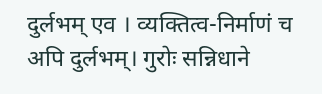दुर्लभम् एव । व्यक्तित्व-निर्माणं च अपि दुर्लभम्। गुरोः सन्निधाने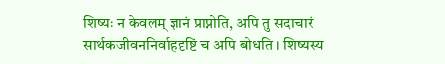शिष्यः न केवलम् ज्ञानं प्राप्नोति, अपि तु सदाचारं सार्थकजीवननिर्वाहदृष्टिं च अपि बोधति । शिष्यस्य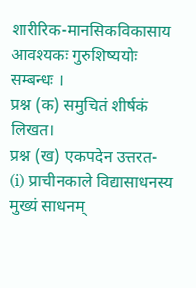शारीरिक-मानसिकविकासाय आवश्यकः गुरुशिष्ययोः सम्बन्धः ।
प्रश्न (क) समुचितं शीर्षकं लिखत।
प्रश्न (ख) एकपदेन उत्तरत-
(i) प्राचीनकाले विद्यासाधनस्य मुख्यं साधनम्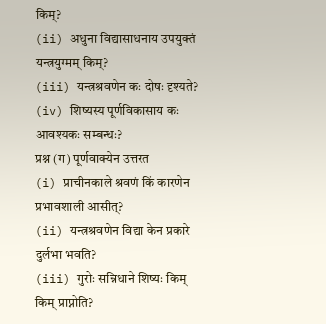किम्?
(ii) अधुना विद्यासाधनाय उपयुक्तं यन्त्रयुग्मम् किम्?
(iii) यन्त्रश्रवणेन कः दोषः दृश्यते?
(iv) शिष्यस्य पूर्णविकासाय कः आवश्यकः सम्बन्धः?
प्रश्न (ग) पूर्णवाक्येन उत्तरत
(i) प्राचीनकाले श्रवणं किं कारणेन प्रभावशाली आसीत्?
(ii) यन्त्रश्रवणेन विद्या केन प्रकारे दुर्लभा भवति?
(iii) गुरोः सन्निधाने शिष्यः किम् किम् प्राप्नोति?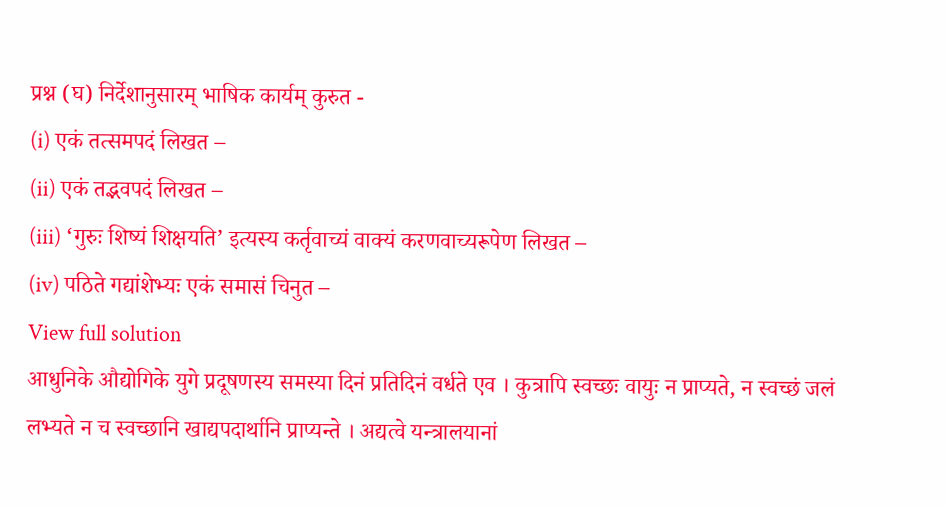प्रश्न (घ) निर्देशानुसारम् भाषिक कार्यम् कुरुत -
(i) एकं तत्समपदं लिखत –
(ii) एकं तद्भवपदं लिखत –
(iii) ‘गुरुः शिष्यं शिक्षयति’ इत्यस्य कर्तृवाच्यं वाक्यं करणवाच्यरूपेण लिखत –
(iv) पठिते गद्यांशेभ्यः एकं समासं चिनुत –
View full solution
आधुनिके औद्योगिके युगे प्रदूषणस्य समस्या दिनं प्रतिदिनं वर्धते एव । कुत्रापि स्वच्छः वायुः न प्राप्यते, न स्वच्छं जलं लभ्यते न च स्वच्छानि खाद्यपदार्थानि प्राप्यन्ते । अद्यत्वे यन्त्रालयानां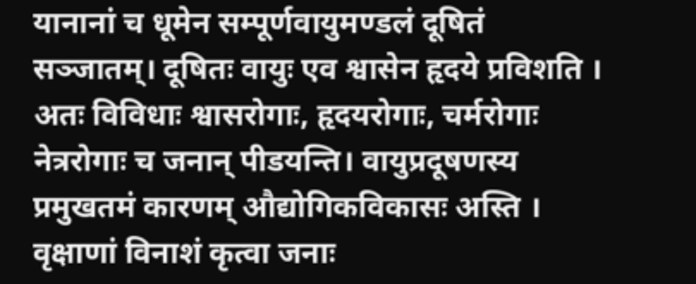यानानां च धूमेन सम्पूर्णवायुमण्डलं दूषितं सञ्जातम्। दूषितः वायुः एव श्वासेन हृदये प्रविशति । अतः विविधाः श्वासरोगाः, हृदयरोगाः, चर्मरोगाः नेत्ररोगाः च जनान् पीडयन्ति। वायुप्रदूषणस्य प्रमुखतमं कारणम् औद्योगिकविकासः अस्ति । वृक्षाणां विनाशं कृत्वा जनाः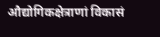औद्योगिकक्षेत्राणां विकासं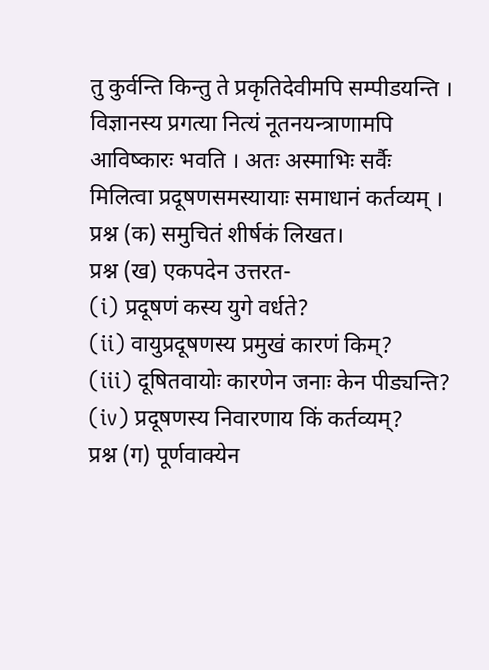तु कुर्वन्ति किन्तु ते प्रकृतिदेवीमपि सम्पीडयन्ति । विज्ञानस्य प्रगत्या नित्यं नूतनयन्त्राणामपि आविष्कारः भवति । अतः अस्माभिः सर्वैः मिलित्वा प्रदूषणसमस्यायाः समाधानं कर्तव्यम् ।
प्रश्न (क) समुचितं शीर्षकं लिखत।
प्रश्न (ख) एकपदेन उत्तरत-
(i) प्रदूषणं कस्य युगे वर्धते?
(ii) वायुप्रदूषणस्य प्रमुखं कारणं किम्?
(iii) दूषितवायोः कारणेन जनाः केन पीड्यन्ति?
(iv) प्रदूषणस्य निवारणाय किं कर्तव्यम्?
प्रश्न (ग) पूर्णवाक्येन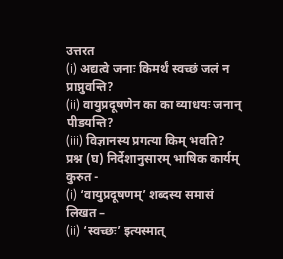उत्तरत
(i) अद्यत्वे जनाः किमर्थं स्वच्छं जलं न प्राप्नुवन्ति?
(ii) वायुप्रदूषणेन का का व्याधयः जनान् पीडयन्ति?
(iii) विज्ञानस्य प्रगत्या किम् भवति?
प्रश्न (घ) निर्देशानुसारम् भाषिक कार्यम् कुरुत -
(i) ‘वायुप्रदूषणम्’ शब्दस्य समासं लिखत –
(ii) ‘स्वच्छः’ इत्यस्मात्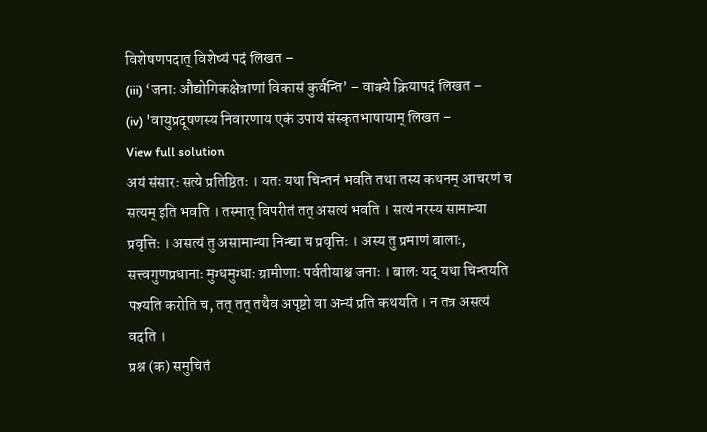विशेषणपदात् विशेष्यं पदं लिखत –
(iii) ‘जनाः औद्योगिकक्षेत्राणां विकासं कुर्वन्ति’ – वाक्ये क्रियापदं लिखत –
(iv) 'वायुप्रदूषणस्य निवारणाय एकं उपायं संस्कृतभाषायाम् लिखत –
View full solution
अयं संसारः सत्ये प्रतिष्ठितः । यतः यथा चिन्तनं भवति तथा तस्य कथनम् आचरणं च सत्यम् इति भवति । तस्मात् विपरीतं तत् असत्यं भवति । सत्यं नरस्य सामान्या प्रवृत्तिः । असत्यं तु असामान्या निन्द्या च प्रवृत्तिः । अस्य तु प्रमाणं बालाः, सत्त्वगुणप्रधानाः मुग्धमुग्धाः ग्रामीणाः पर्वतीयाश्च जनाः । बालः यद् यथा चिन्तयति पश्यति करोति च, तत् तत् तथैव अपृष्टो वा अन्यं प्रति कथयति । न तत्र असत्यं वदति ।
प्रश्न (क) समुचितं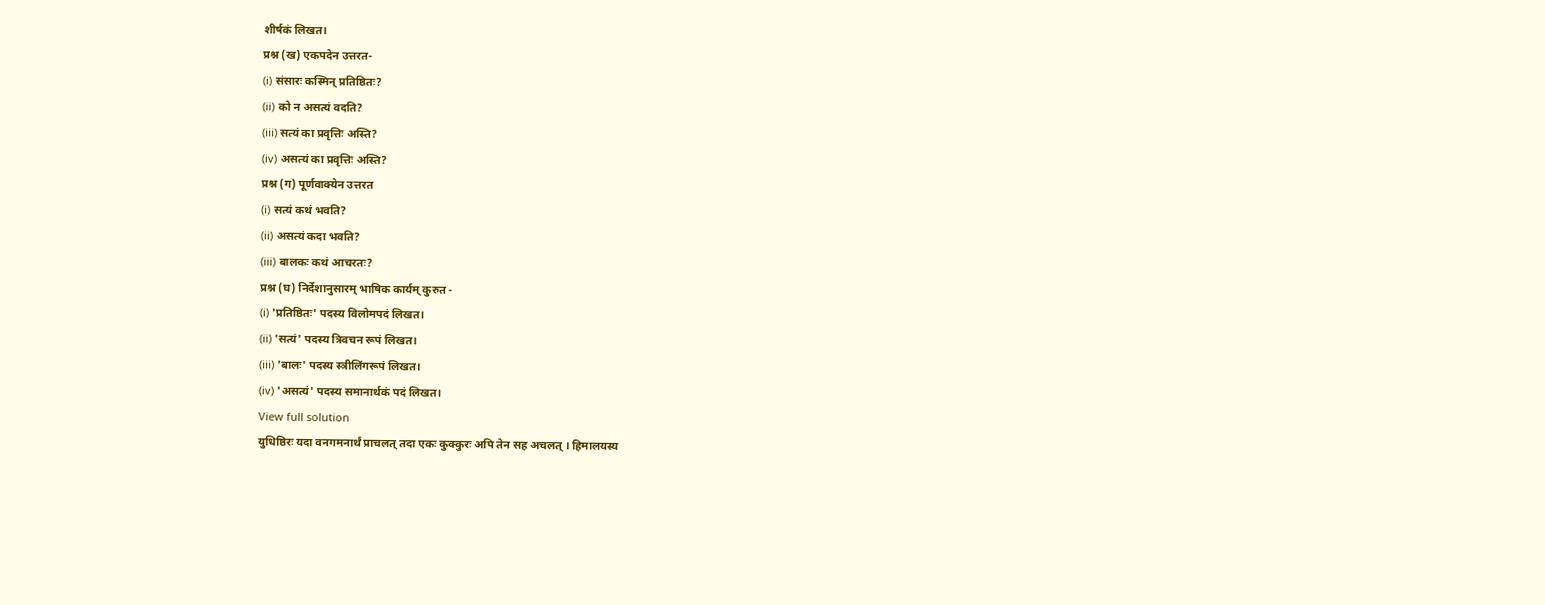शीर्षकं लिखत।
प्रश्न (ख) एकपदेन उत्तरत-
(i) संसारः कस्मिन् प्रतिष्ठितः?
(ii) को न असत्यं वदति?
(iii) सत्यं का प्रवृत्तिः अस्ति?
(iv) असत्यं का प्रवृत्तिः अस्ति?
प्रश्न (ग) पूर्णवाक्येन उत्तरत
(i) सत्यं कथं भवति?
(ii) असत्यं कदा भवति?
(iii) बालकः कथं आचरतः?
प्रश्न (घ) निर्देशानुसारम् भाषिक कार्यम् कुरुत -
(i) 'प्रतिष्ठितः' पदस्य विलोमपदं लिखत।
(ii) 'सत्यं' पदस्य त्रिवचन रूपं लिखत।
(iii) 'बालः' पदस्य स्त्रीलिंगरूपं लिखत।
(iv) 'असत्यं' पदस्य समानार्थकं पदं लिखत।
View full solution
युधिष्ठिरः यदा वनगमनार्थं प्राचलत् तदा एकः कुक्कुरः अपि तेन सह अचलत् । हिमालयस्य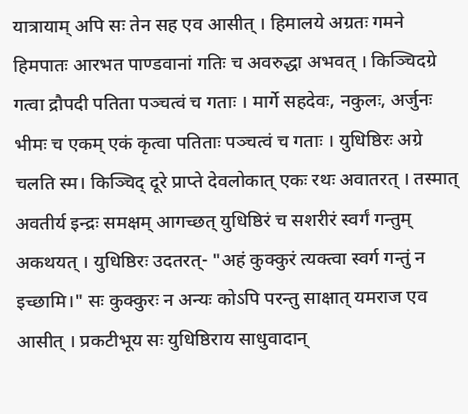यात्रायाम् अपि सः तेन सह एव आसीत् । हिमालये अग्रतः गमने हिमपातः आरभत पाण्डवानां गतिः च अवरुद्धा अभवत् । किञ्चिदग्रे गत्वा द्रौपदी पतिता पञ्चत्वं च गताः । मार्गे सहदेवः, नकुलः, अर्जुनः भीमः च एकम् एकं कृत्वा पतिताः पञ्चत्वं च गताः । युधिष्ठिरः अग्रे चलति स्म। किञ्चिद् दूरे प्राप्ते देवलोकात् एकः रथः अवातरत् । तस्मात् अवतीर्य इन्द्रः समक्षम् आगच्छत् युधिष्ठिरं च सशरीरं स्वर्गं गन्तुम् अकथयत् । युधिष्ठिरः उदतरत्- "अहं कुक्कुरं त्यक्त्वा स्वर्ग गन्तुं न इच्छामि।" सः कुक्कुरः न अन्यः कोऽपि परन्तु साक्षात् यमराज एव आसीत् । प्रकटीभूय सः युधिष्ठिराय साधुवादान्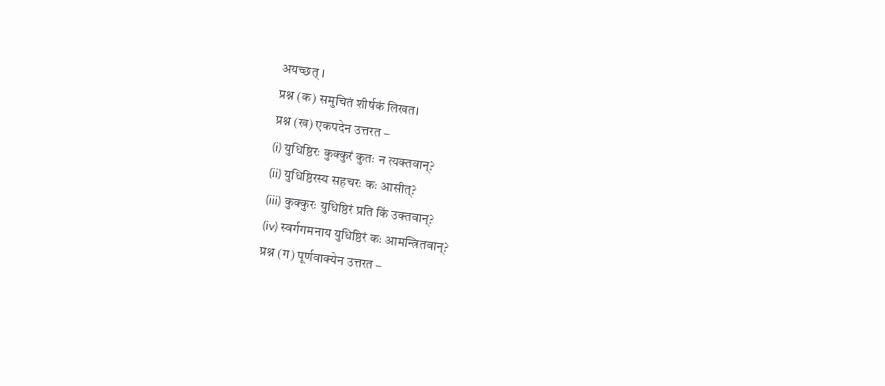अयच्छत् ।
प्रश्न (क) समुचितं शीर्षकं लिखत।
प्रश्न (ख) एकपदेन उत्तरत –
(i) युधिष्ठिरः कुक्कुरं कुतः न त्यक्तवान्?
(ii) युधिष्ठिरस्य सहचरः कः आसीत्?
(iii) कुक्कुरः युधिष्ठिरं प्रति किं उक्तवान्?
(iv) स्वर्गगमनाय युधिष्ठिरं कः आमन्त्रितवान्?
प्रश्न (ग) पूर्णवाक्येन उत्तरत –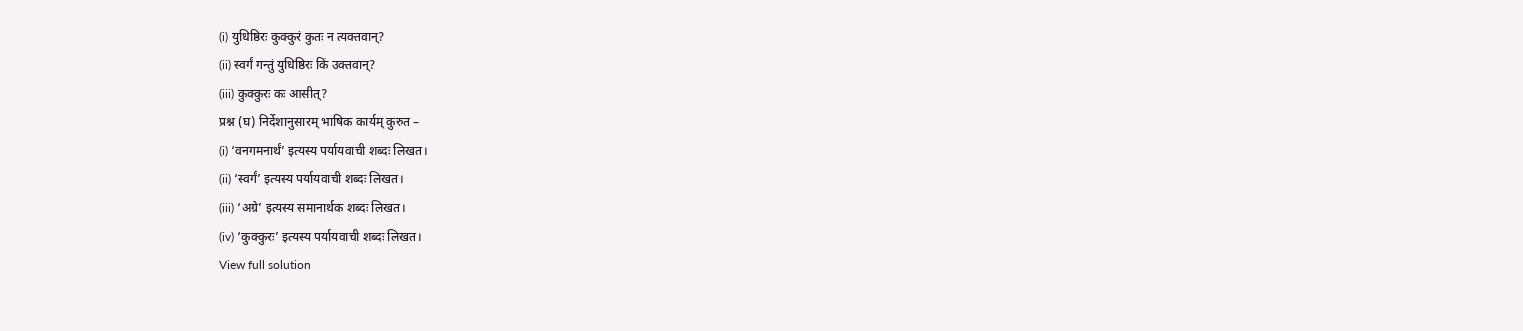(i) युधिष्ठिरः कुक्कुरं कुतः न त्यक्तवान्?
(ii) स्वर्गं गन्तुं युधिष्ठिरः किं उक्तवान्?
(iii) कुक्कुरः कः आसीत्?
प्रश्न (घ) निर्देशानुसारम् भाषिक कार्यम् कुरुत –
(i) ‘वनगमनार्थं’ इत्यस्य पर्यायवाची शब्दः लिखत।
(ii) ‘स्वर्गं’ इत्यस्य पर्यायवाची शब्दः लिखत।
(iii) ‘अग्रे’ इत्यस्य समानार्थक शब्दः लिखत।
(iv) ‘कुक्कुरः’ इत्यस्य पर्यायवाची शब्दः लिखत।
View full solution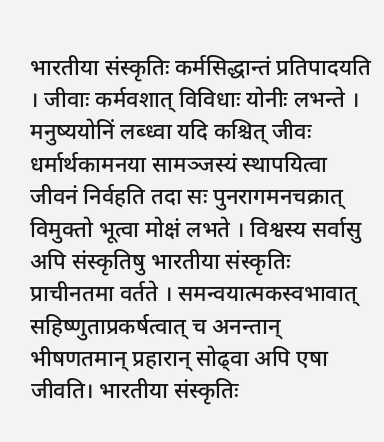भारतीया संस्कृतिः कर्मसिद्धान्तं प्रतिपादयति । जीवाः कर्मवशात् विविधाः योनीः लभन्ते । मनुष्ययोनिं लब्ध्वा यदि कश्चित् जीवः धर्मार्थकामनया सामञ्जस्यं स्थापयित्वा जीवनं निर्वहति तदा सः पुनरागमनचक्रात् विमुक्तो भूत्वा मोक्षं लभते । विश्वस्य सर्वासु अपि संस्कृतिषु भारतीया संस्कृतिः प्राचीनतमा वर्तते । समन्वयात्मकस्वभावात् सहिष्णुताप्रकर्षत्वात् च अनन्तान् भीषणतमान् प्रहारान् सोढ्वा अपि एषा जीवति। भारतीया संस्कृतिः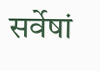सर्वेषां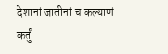देशानां जातीनां च कल्याणं कर्तुं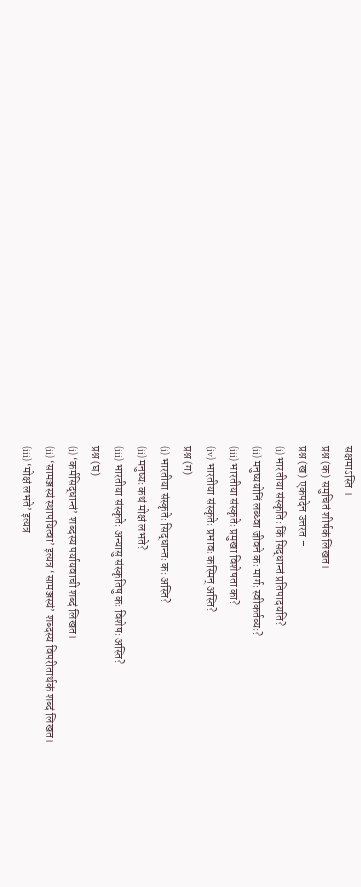सक्षमाऽस्ति ।
प्रश्न (क) समुचितं शीर्षकं लिखत।
प्रश्न (ख) एकपदेन उत्तरत –
(i) भारतीया संस्कृतिः किं सिद्धान्तं प्रतिपादयति?
(ii) मनुष्ययोनिं लब्ध्वा जीवने कः मार्गः स्वीकर्तव्यः?
(iii) भारतीया संस्कृतेः प्रमुखा विशेषता का?
(iv) भारतीया संस्कृतेः प्रभावः कस्मिन् अस्ति?
प्रश्न (ग)
(i) भारतीया संस्कृतेः सिद्धान्तः कः अस्ति?
(ii) मनुष्यः कथं मोक्षं लभते?
(iii) भारतीया संस्कृतेः अन्यासु संस्कृतिषु कः विशेषः अस्ति?
प्रश्न (घ)
(i) ‘कर्मसिद्धान्तं’ शब्दस्य पर्यायवाची शब्दं लिखत।
(ii) ‘सामञ्जस्यं स्थापयित्वा’ इत्यत्र ‘सामञ्जस्यं’ शब्दस्य विपरीतार्थकं शब्दं लिखत।
(iii) ‘मोक्षं लभते’ इत्यत्र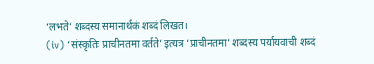‘लभते’ शब्दस्य समानार्थकं शब्दं लिखत।
(iv) ‘संस्कृतिः प्राचीनतमा वर्तते’ इत्यत्र ‘प्राचीनतमा’ शब्दस्य पर्यायवाची शब्दं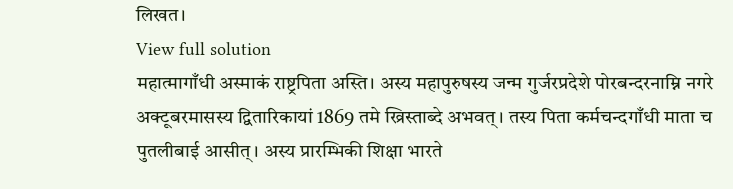लिखत।
View full solution
महात्मागाँधी अस्माकं राष्ट्रपिता अस्ति। अस्य महापुरुषस्य जन्म गुर्जरप्रदेशे पोरबन्दरनाम्नि नगरे अक्टूबरमासस्य द्वितारिकायां 1869 तमे ख्रिस्ताब्दे अभवत्। तस्य पिता कर्मचन्दगाँधी माता च पुतलीबाई आसीत्। अस्य प्रारम्भिकी शिक्षा भारते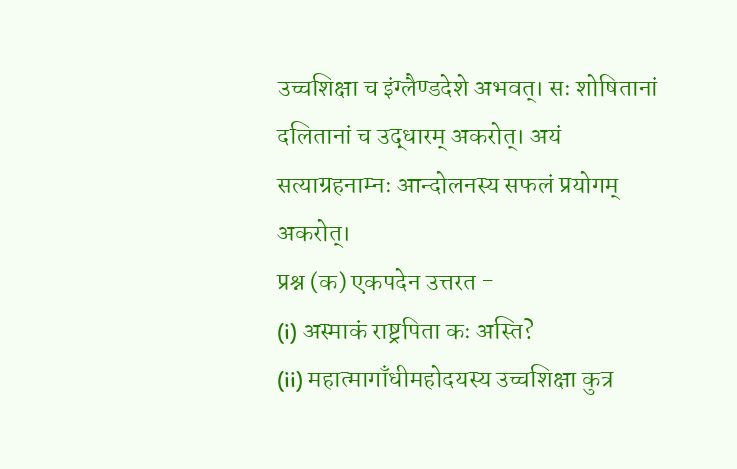उच्चशिक्षा च इंग्लैण्डदेशे अभवत्। सः शोषितानां दलितानां च उद्धारम् अकरोत्। अयं सत्याग्रहनाम्नः आन्दोलनस्य सफलं प्रयोगम् अकरोत्।
प्रश्न (क) एकपदेन उत्तरत -
(i) अस्माकं राष्ट्रपिता कः अस्ति?
(ii) महात्मागाँधीमहोदयस्य उच्चशिक्षा कुत्र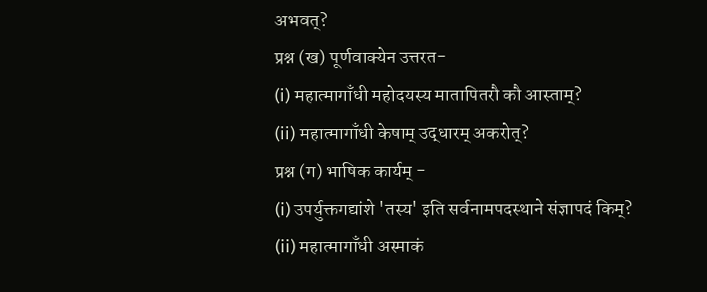अभवत्?
प्रश्न (ख) पूर्णवाक्येन उत्तरत-
(i) महात्मागाँधी महोदयस्य मातापितरौ कौ आस्ताम्?
(ii) महात्मागाँधी केषाम् उद्धारम् अकरोत्?
प्रश्न (ग) भाषिक कार्यम् -
(i) उपर्युक्तगद्यांशे 'तस्य' इति सर्वनामपदस्थाने संज्ञापदं किम्?
(ii) महात्मागाँधी अस्माकं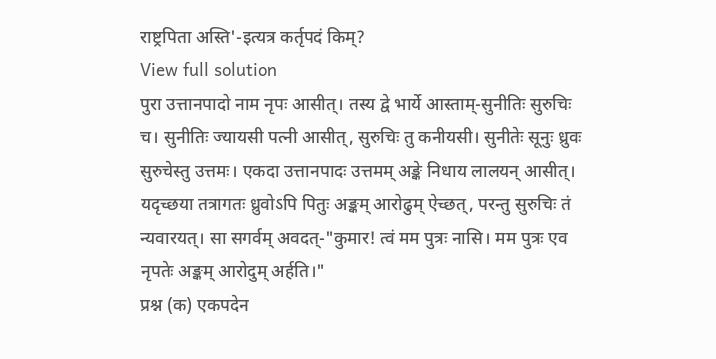राष्ट्रपिता अस्ति'-इत्यत्र कर्तृपदं किम्?
View full solution
पुरा उत्तानपादो नाम नृपः आसीत्। तस्य द्वे भार्ये आस्ताम्-सुनीतिः सुरुचिः च। सुनीतिः ज्यायसी पत्नी आसीत्, सुरुचिः तु कनीयसी। सुनीतेः सूनुः ध्रुवः सुरुचेस्तु उत्तमः। एकदा उत्तानपादः उत्तमम् अङ्के निधाय लालयन् आसीत्। यदृच्छया तत्रागतः ध्रुवोऽपि पितुः अङ्कम् आरोढुम् ऐच्छत्, परन्तु सुरुचिः तं न्यवारयत्। सा सगर्वम् अवदत्-"कुमार! त्वं मम पुत्रः नासि। मम पुत्रः एव नृपतेः अङ्कम् आरोदुम् अर्हति।"
प्रश्न (क) एकपदेन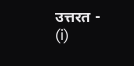उत्तरत -
(i)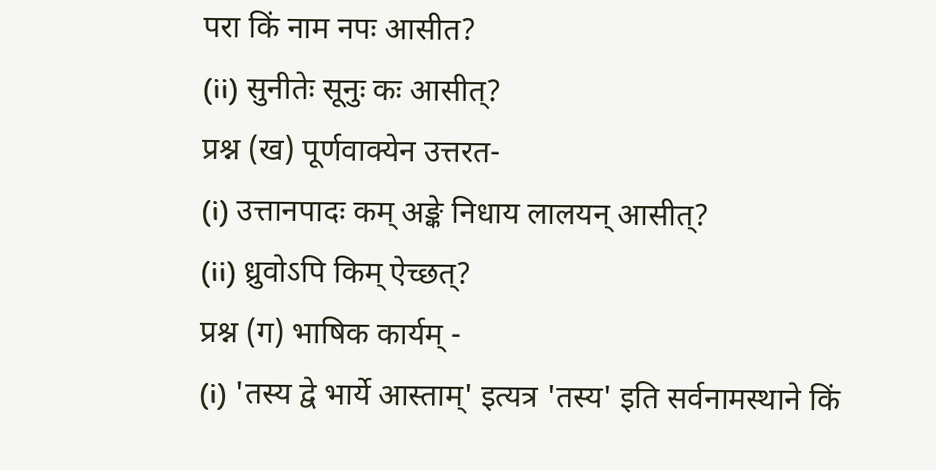परा किं नाम नपः आसीत?
(ii) सुनीतेः सूनुः कः आसीत्?
प्रश्न (ख) पूर्णवाक्येन उत्तरत-
(i) उत्तानपादः कम् अङ्के निधाय लालयन् आसीत्?
(ii) ध्रुवोऽपि किम् ऐच्छत्?
प्रश्न (ग) भाषिक कार्यम् -
(i) 'तस्य द्वे भार्ये आस्ताम्' इत्यत्र 'तस्य' इति सर्वनामस्थाने किं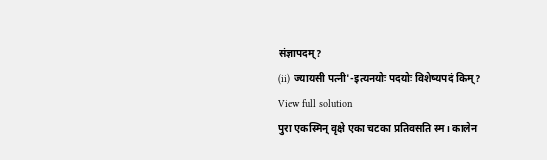संज्ञापदम्?
(ii) ज्यायसी पत्नी'-इत्यनयोः पदयोः विशेष्यपदं किम्?
View full solution
पुरा एकस्मिन् वृक्षे एका चटका प्रतिवसति स्म। कालेन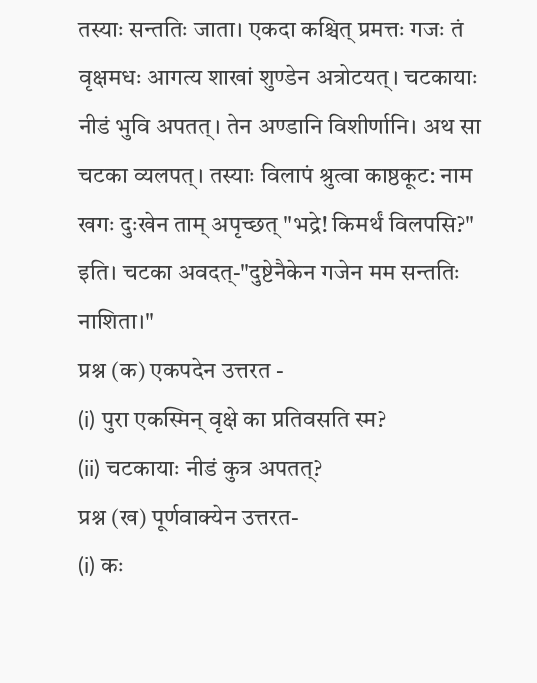तस्याः सन्ततिः जाता। एकदा कश्चित् प्रमत्तः गजः तं वृक्षमधः आगत्य शाखां शुण्डेन अत्रोटयत्। चटकायाः नीडं भुवि अपतत्। तेन अण्डानि विशीर्णानि। अथ सा चटका व्यलपत्। तस्याः विलापं श्रुत्वा काष्ठकूट: नाम खगः दुःखेन ताम् अपृच्छत् "भद्रे! किमर्थं विलपसि?" इति। चटका अवदत्-"दुष्टेनैकेन गजेन मम सन्ततिः नाशिता।"
प्रश्न (क) एकपदेन उत्तरत -
(i) पुरा एकस्मिन् वृक्षे का प्रतिवसति स्म?
(ii) चटकायाः नीडं कुत्र अपतत्?
प्रश्न (ख) पूर्णवाक्येन उत्तरत-
(i) कः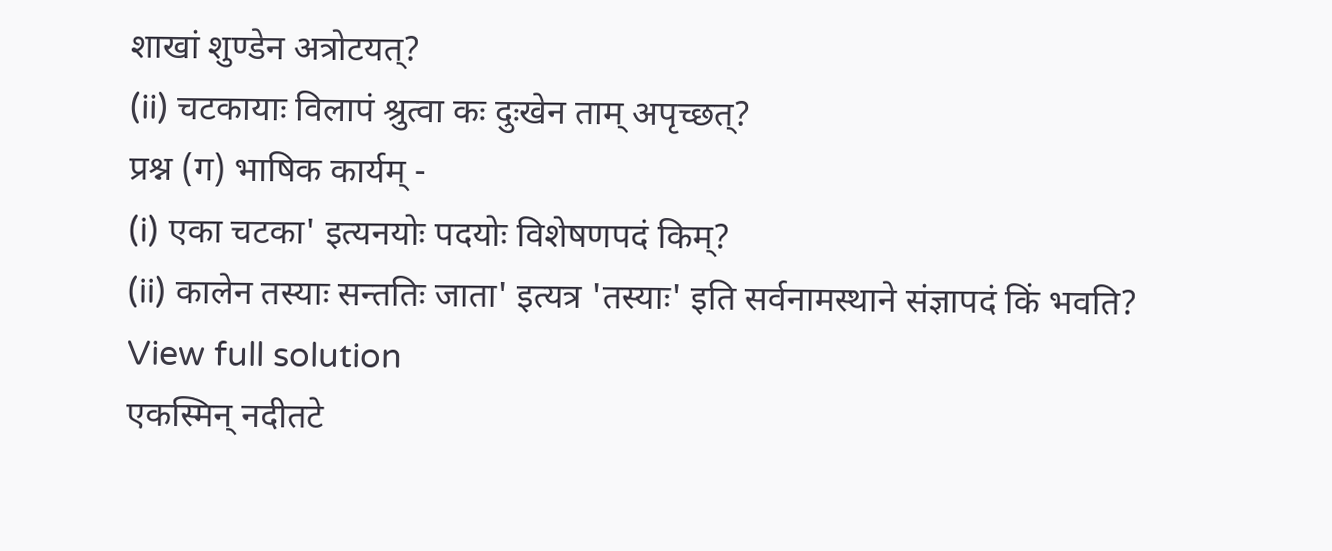शाखां शुण्डेन अत्रोटयत्?
(ii) चटकायाः विलापं श्रुत्वा कः दुःखेन ताम् अपृच्छत्?
प्रश्न (ग) भाषिक कार्यम् -
(i) एका चटका' इत्यनयोः पदयोः विशेषणपदं किम्?
(ii) कालेन तस्याः सन्ततिः जाता' इत्यत्र 'तस्याः' इति सर्वनामस्थाने संज्ञापदं किं भवति?
View full solution
एकस्मिन् नदीतटे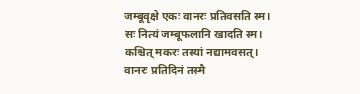जम्बूवृक्षे एकः वानरः प्रतिवसति स्म। सः नित्यं जम्बूफलानि खादति स्म। कश्चित् मकरः तस्यां नद्यामवसत्। वानरः प्रतिदिनं तस्मै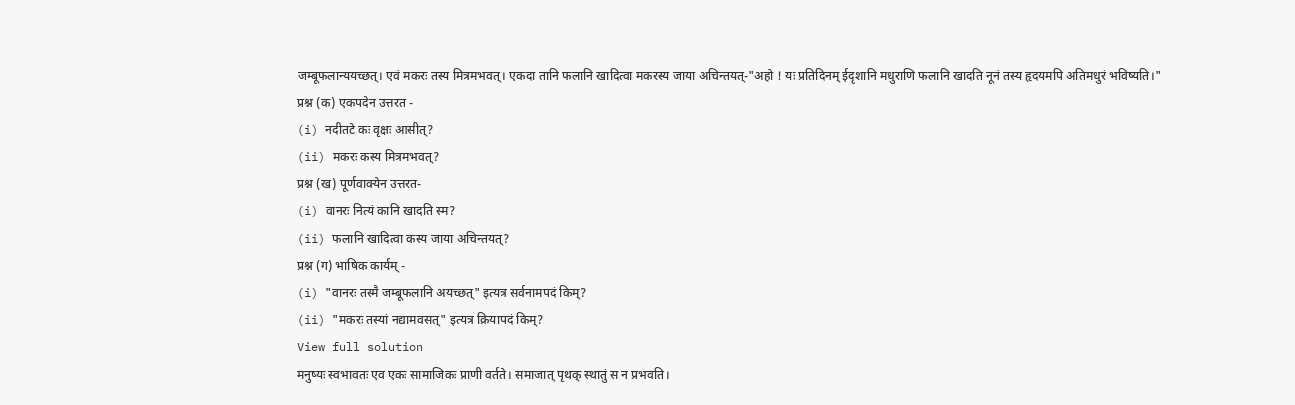जम्बूफलान्ययच्छत्। एवं मकरः तस्य मित्रमभवत्। एकदा तानि फलानि खादित्वा मकरस्य जाया अचिन्तयत्-"अहो ! यः प्रतिदिनम् ईदृशानि मधुराणि फलानि खादति नूनं तस्य हृदयमपि अतिमधुरं भविष्यति।"
प्रश्न (क) एकपदेन उत्तरत -
(i) नदीतटे कः वृक्षः आसीत्?
(ii) मकरः कस्य मित्रमभवत्?
प्रश्न (ख) पूर्णवाक्येन उत्तरत-
(i) वानरः नित्यं कानि खादति स्म?
(ii) फलानि खादित्वा कस्य जाया अचिन्तयत्?
प्रश्न (ग) भाषिक कार्यम् -
(i) "वानरः तस्मै जम्बूफलानि अयच्छत्" इत्यत्र सर्वनामपदं किम्?
(ii) "मकरः तस्यां नद्यामवसत्" इत्यत्र क्रियापदं किम्?
View full solution
मनुष्यः स्वभावतः एव एकः सामाजिकः प्राणी वर्तते। समाजात् पृथक् स्थातुं स न प्रभवति।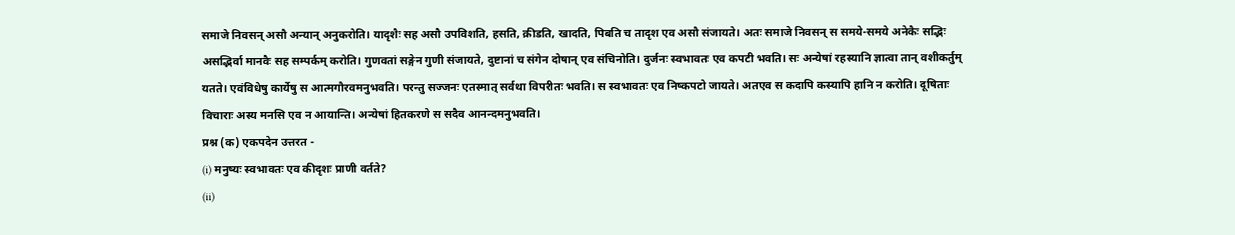समाजे निवसन् असौ अन्यान् अनुकरोति। यादृशैः सह असौ उपविशति, हसति, क्रीडति, खादति, पिबति च तादृश एव असौ संजायते। अतः समाजे निवसन् स समये-समये अनेकैः सद्भिः असद्भिर्वा मानवैः सह सम्पर्कम् करोति। गुणवतां सङ्गेन गुणी संजायते, दुष्टानां च संगेन दोषान् एव संचिनोति। दुर्जनः स्वभावतः एव कपटी भवति। सः अन्येषां रहस्यानि ज्ञात्वा तान् वशीकर्तुम् यतते। एवंविधेषु कार्येषु स आत्मगौरवमनुभवति। परन्तु सज्जनः एतस्मात् सर्वथा विपरीतः भवति। स स्वभावतः एव निष्कपटो जायते। अतएव स कदापि कस्यापि हानि न करोति। दूषिताः विचाराः अस्य मनसि एव न आयान्ति। अन्येषां हितकरणे स सदैव आनन्दमनुभवति।
प्रश्न (क) एकपदेन उत्तरत -
(i) मनुष्यः स्वभावतः एव कीदृशः प्राणी वर्तते?
(ii)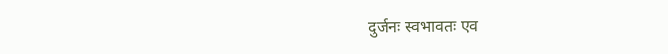दुर्जनः स्वभावतः एव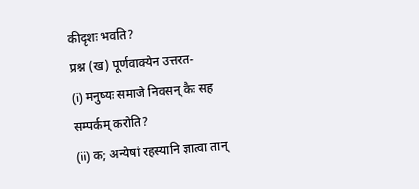कीदृशः भवति?
प्रश्न (ख) पूर्णवाक्येन उत्तरत-
(i) मनुष्यः समाजे निवसन् कैः सह सम्पर्कम् करोति?
(ii) क; अन्येषां रहस्यानि ज्ञात्वा तान्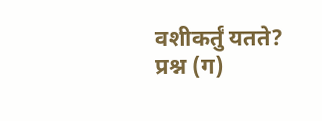वशीकर्तुं यतते?
प्रश्न (ग)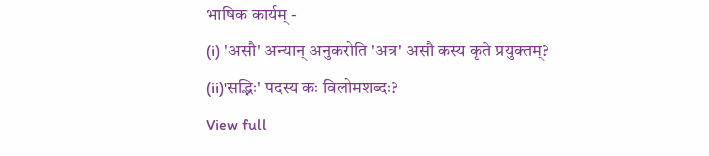भाषिक कार्यम् -
(i) 'असौ' अन्यान् अनुकरोति 'अत्र' असौ कस्य कृते प्रयुक्तम्?
(ii)'सद्भिः' पदस्य कः विलोमशब्दः?
View full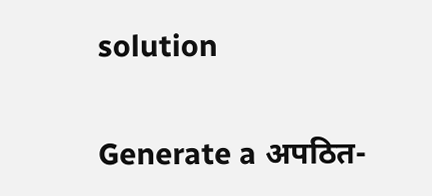solution

Generate a अपठित-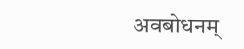अवबोधनम्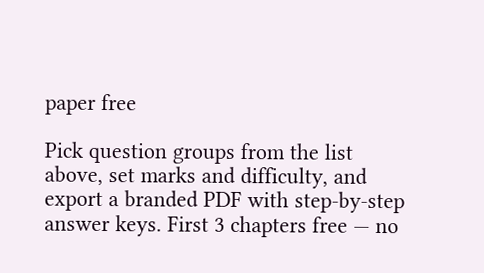paper free

Pick question groups from the list above, set marks and difficulty, and export a branded PDF with step-by-step answer keys. First 3 chapters free — no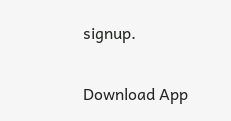signup.

Download App